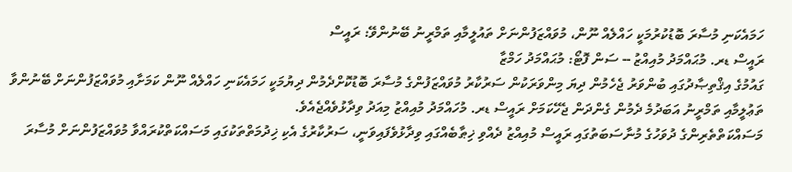ހަމައެކަނި މުސާރަ ބޮޑުކުރުމަކީ ހައްލެއް ނޫން، މުވައްޒަފުންނަށް ތައުލީމާއި ތަމްރީނު ބޭނުންވޭ: ރައީސް
ރައީސް ޑރ. މުޙައްމަދު މުއިއްޒު -- ސަން ފޮޓޯ: މުޙައްމަދު ހަމްޒާ
ގައުމުގެ އިޤްތިޞާދުގައި ބުންވަރު ޖެހެމުން ދިޔަ މިންވަރަކުން ސަރުކާރު މުވައްޒަފުންގެ މުސާރަ ބޮޑުކޮށްދެމުން ދިޔުމަކީ ހަމައެކަނި ހައްލެއް ނޫން ކަމަށާއި މުވައްޒަފުންނަށް ބޭނުންވާ ތަޢުލީމާއި ތަމްރީނު އަބަދުމެ ދެމުން ގެންދަން ޖެހޭކަމަށް ރައީސް ޑރ. މުހައްމަދު މުއިއްޒު މިއަދު ވިދާޅުވެއްޖެއެވެ.
މަސައްކަތްތެރިންގެ ދުވަހުގެ މުނާސަބަތުގައި ރައީސް މުއިއްޒު ދެއްވި ޚިޠާބެއްގައި ވިދާޅުވެފައިވަނީ، ސަރުކާރުގެ އެކި ޚިދުމަތްތަކުގައި މަސައްކަތްކުރައްވާ މުވައްޒަފުންނަށް މުސާރަ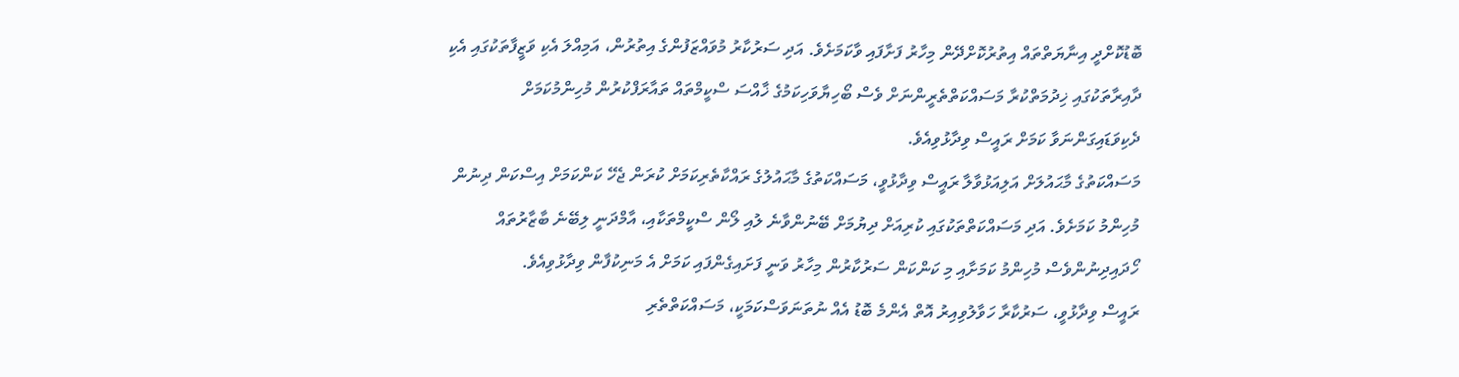ބޮޑުކޮށްދީ އިނާޔަތްތައް އިތުރުކޮށްދޭން މިހާރު ފަށާފައި ވާކަމަށެވެ. އަދި ސަރުކާރު މުވައްޒަފުންގެ އިތުރުން، އަމިއްލަ އެކި ވަޒީފާތަކުގައި އެކި ދާއިރާތަކުގައި ޚިދުމަތްކުރާ މަސައްކަތްތެރީންނަށް ވެސް ބޯހިޔާވަހިކަމުގެ ޚާއްސަ ސްކީމްތައް ތައާރަފްކުރުން މުހިންމުކަމަށް ދެކިވަޑައިގަންނަވާ ކަމަށް ރައީސް ވިދާޅުވިއެވެ.
މަސައްކަތުގެ މާޙައުލަށް އަލިއަޅުވާލާ ރައީސް ވިދާޅުވީ، މަސައްކަތުގެ މާޙައުލުގެ ރައްކާތެރިކަމަށް ކުރަން ޖެހޭ ކަންކަމަށް އިސްކަން ދިނުން މުހިންމު ކަމަށެވެ. އަދި މަސައްކަތްތަކުގައި ކުރިއަށް ދިޔުމަށް ބޭނުންވާނެ ލުއި ލޯން ސްކީމްތަކާއި، އާމްދަނީ ލިބޭނެ ބާޒާރުތައް ހޯދައިދިނުންވެސް މުހިންމު ކަމަށާއި މި ކަންކަން ސަރުކާރުން މިހާރު ވަނީ ފަށައިގެންފައި ކަމަށް އެ މަނިކުފާން ވިދާޅުވިއެވެ.
ރައީސް ވިދާޅުވީ، ސަރުކާރާ ހަވާލުވިއިރު އޮތް އެންމެ ބޮޑު އެއް ނުތަނަވަސްކަމަކީ، މަސައްކަތްތެރި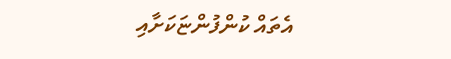އެތައް ކުންފުންޏަކަށާއި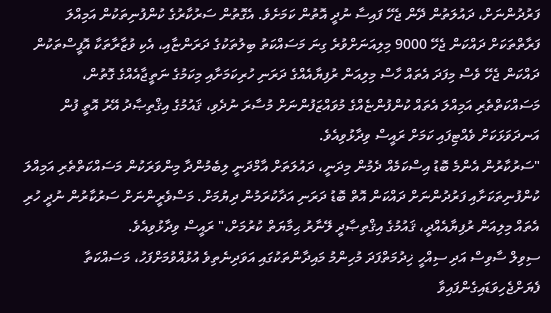ފަރުދުންނަށް، ދައުލަތުން ދޭން ޖެހޭ ފައިސާ ނުދީ އޮތުން ކަމަށެވެ. އެގޮތުން ސަރުކާރުގެ ކުންފުނިތަކުން އަމިއްލަ ފަރާތްތަކަށް ދައްކަން ޖެހޭ 9000 މިލިއަނަށްވުރެ ގިނަ މަސައްކަތު ބިލުތަކުގެ ދަރަންޏާއި، އެކި ވުޒާރާތަކާ އޮފީސްތަކުން ދައްކަން ޖެހޭ ވެސް މިފަދަ އެތައް ހާސް މިލިއަން ރުފިޔާއެއްގެ ދަރަނި ހުރިކަމަށާއި މިކަމުގެ ނަތީޖާއެއްގެ ގޮތުން، މަސައްކަތްތެރި އަމިއްލަ އެތައް ކުންފުންޏެއްގެ މުވައްޒަފުންނަށް މުސާރަ ނުދެވި، ޤައުމުގެ އިޤްތިޞާދު އޭރު އޮތީ ފުން އަނދަވަޅަކަށް ވެއްޓިފައި ކަމަށް ރައީސް ވިދާޅުވިއެވެ.
"ސަރުކާރުން އެންމެ ބޮޑު އިސްކަމެއް ދެމުން މިދަނީ، ދައުލަތަށް އާމްދަނީ ލިބެމުންދާ މިންވަރަކުން މަސައްކަތްތެރި އަމިއްލަ ކުންފުނިތަކަށާއި ފަރުދުންނަށް ދައްކަން އޮތް ބޮޑު ދަރަނި އަދާކުރަމުން ދިޔުމަށް. މަސްވެރީންނަށް ސަރުކާރުން ނުދީ ހުރި އެތައް މިލިއަން ރުފިޔާއެއްދީ، ޤައުމުގެ އިޤްތިޞާދީ ލޭނާރު ޙިމާޔަތް ކުރުމަށް،" ރައީސް ވިދާޅުވިއެވެ.
ސިވިލް ސާވިސް އަދި ސިއްހީ ޚިދުމަތްފަދަ މުހިންމު މައިދާންތަކުގައި އަވަދިނެތިވެ އުޅުއްވުމަށްފަހު، މަސައްކަތާ ފެޔަށްޖެހިވަޑައިގެންފައިވާ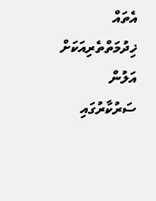އެތައް ޚިދުމަތްތެރިއަކަށް އަލުން ސަރުކާރުގައި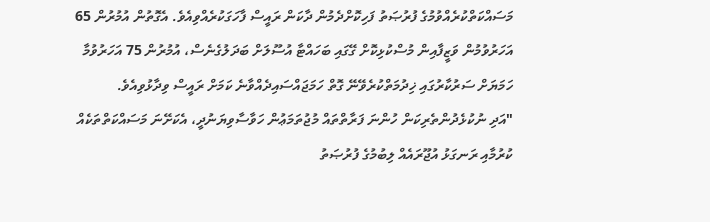މަސައްކަތްކުރެއްވުމުގެ ފުރުޞަތު ފަހިކޮށްދެމުން ދާކަން ރައީސް ފާހަގަކުރެއްވިއެވެ. އެގޮތުން އުމުރުން 65 އަހަރުވުމުން ވަޒީފާއިން މުސްކުޅިކޮށް ގޭގައި ބަހައްޓާ އުސޫލަށް ބަދަލުގެނެސް، އުމުރުން 75 އަހަރުވުމާ ހަމަޔަށް ސަރުކާރުގައި ޚިދުމަތްކުރެވޭނޭ ގޮތް ހަމަޖައްސައިދެއްވާނެ ކަމަށް ރައީސް ވިދާޅުވިއެވެ.
"އަދި ނުކުޅެދުންތެރިކަން ހުންނަ ފަރާތްތައް މުޖުތަމަޢުން ހަވާސާވިޔަނުދީ، އެކަށޭނަ މަސައްކަތްތަކެއް ކުރުމާއި ރަނގަޅު އުޖޫރައެއް ލިބުމުގެ ފުރުޞަތު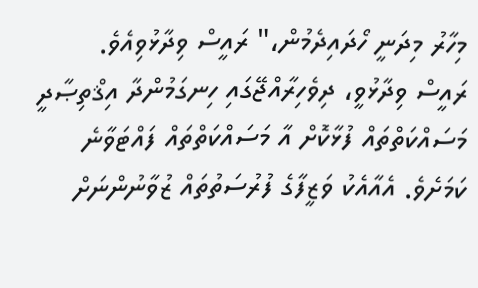މިހާރު މިދަނީ ހޯދައިދެމުން،" ރައީސް ވިދާޅުވިއެވެ.
ރައީސް ވިދާޅުވީ، ދިވެހިރާއްޖޭގައި ހިނގަމުންދާ އިޤްތިޞާދީ މަސައްކަތްތައް ފުޅާކޮށް އާ މަސައްކަތްތައް ފައްޓަވާނެ ކަމަށެވެ. އެއާއެކު ވަޒީފާގެ ފުރުސަތުތައް ޒުވާނުންނަށް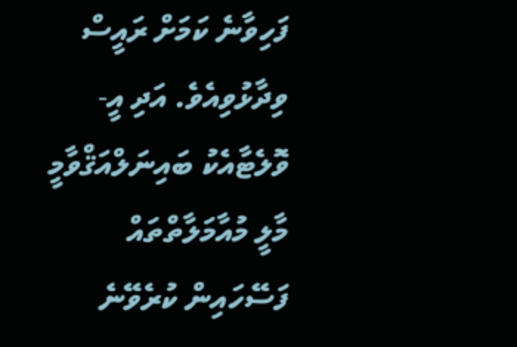ފަހިވާނެ ކަމަށް ރައީސް ވިދާޅުވިއެވެ. އަދި އީ-ވޮލެޓާއެކު ބައިނަލްއަޤްވާމީ މާލީ މުއާމަލާތްތައް ފަސޭހައިން ކުރެވޭނެ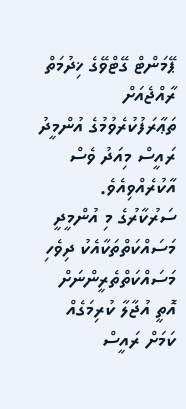ޕޭމަންޓް ގޭޓްވޭގެ ޚިދުމަތް ރާއްޖެއަށް ތަޢާރަފުކުރެވުމުގެ އުންމީދު ރައީސް މިއަދު ވެސް އާކުރެއްވިއެވެ.
ސަރުކާރުގެ މި އުންމީދީ މަސައްކަތްތަކާއެކު ދިވެހި މަސައްކަތްތެރީންނަށް އޮތީ އުޖާލާ ކުރިމަގެއް ކަމަށް ރައީސް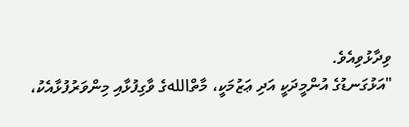ވިދާޅުވިއެވެ.
"އަޅުގަނޑުގެ އުންމީދަކީ އަދި ޢަޒުމަކީ، މާތްاللهގެ ވާގިފުޅާއި މިންވަރުފުޅާއެކު،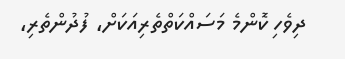ދިވެހި ކޮންމެ މަސައްކަތްތެރިއަކަށް، ފުދުންތެރި،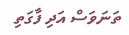ތަނަވަސް އަދި ފާގަތި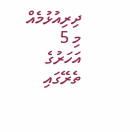ދިރިއުޅުމެއް މި 5 އަހަރުގެ ތެރޭގައި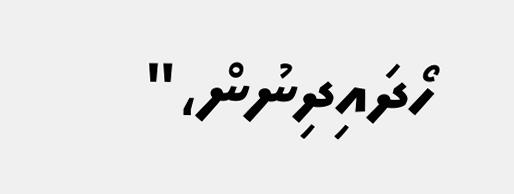ހޯދައިދިނުން،"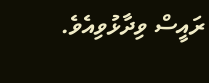ރައީސް ވިދާޅުވިއެވެ.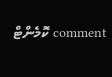comment ކޮމެންޓް